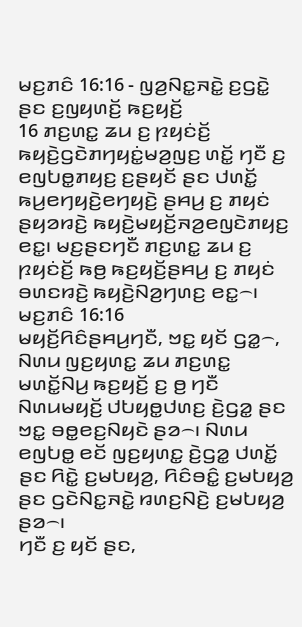ꤗꤢ꤬ꤊꤢꤨ 16:16 - ꤜꤤ꤬ꤡꤢ꤭ꤏꤢꤧ꤭ ꤢ꤬ꤞꤢꤧ꤭ ꤔꤢ ꤢ꤬ꤜꤟꤛꤢꤩ꤬ ꤒꤢ꤬ꤟꤢꤩ꤬
16 ꤊꤢ꤬ꤛꤢ꤭ ꤘꤣ ꤢ꤬ ꤐꤟꤢꤦꤢꤩ꤬ ꤒꤟꤢꤧ꤬ꤞꤢꤧꤊꤚꤟꤢꤦ꤭ꤗꤤ꤬ꤜꤢ꤬ ꤛꤢꤩ꤭ ꤚꤢꤪ ꤢ꤬ ꤕꤜꤝꤥ꤭ꤊꤟꤢ꤬ ꤢ꤬ꤔꤟꤢꤩ ꤔꤢ ꤓꤛꤢꤩ꤭ ꤒꤣ꤬ꤕꤚꤟꤢꤧ꤬ꤕꤚꤟꤢꤧ꤬ ꤔꤌꤣ꤬ ꤢ꤬ ꤊꤟꤢꤦ ꤔꤟꤤꤙꤢꤧ꤬ ꤒꤟꤢꤧ꤬ꤗꤟꤢꤩ꤬ꤏꤤ꤬ꤕꤜꤢꤧꤊꤟꤢ꤬ ꤕꤢ꤭꤯ ꤗꤢ꤬ꤔꤢꤚꤢꤪ ꤊꤢ꤬ꤛꤢ꤭ ꤘꤣ ꤢ꤬ ꤐꤟꤢꤦꤢꤩ꤬ ꤒꤥ꤬ ꤒꤢ꤬ꤟꤢꤩ꤬ꤔꤌꤣ꤬ ꤢ꤬ ꤊꤟꤢꤦ ꤋꤛꤢꤙꤢꤧ꤬ ꤒꤟꤢꤧ꤬ꤡꤤ꤬ꤚꤛꤢ꤬ ꤕꤢ꤭꤮꤯
ꤗꤢ꤬ꤊꤢꤨ 16:16
ꤗꤟꤢꤩ꤬ꤖꤢꤨꤔꤌꤣ꤬ꤚꤢꤪ, ꤠꤢ꤭ ꤟꤢꤩ ꤞꤤ꤭꤮, ꤡꤛꤣ ꤜꤢ꤬ꤟꤛꤢ꤭ ꤘꤣ ꤊꤢ꤬ꤛꤢ꤭ ꤗꤛꤢꤩ꤭ꤡꤣ꤬ ꤒꤢ꤬ꤟꤢꤩ꤬ ꤢ꤬ ꤥ꤬ ꤚꤢꤪ ꤡꤛꤣꤗꤟꤢꤩ꤬ ꤓꤝꤟꤥ꤭ꤓꤛꤢ꤬ ꤢꤧ꤬ꤞꤤ꤭ ꤔꤢ ꤠꤢ꤭ ꤋꤥ꤭ꤕꤢ꤬ꤡꤟꤢꤧ ꤔꤤ꤮꤯ ꤡꤛꤣ ꤕꤜꤝꤥ꤭ ꤕꤢꤩ ꤜꤢ꤬ꤟꤛꤢ꤭ ꤢꤧ꤬ꤞꤤ꤭ ꤓꤛꤢꤩ꤭ ꤔꤢ ꤖꤢꤧ꤭ ꤢ꤬ꤗꤝꤟꤤ꤬, ꤖꤢꤨꤋꤢꤨ꤭ ꤢ꤬ꤗꤝꤟꤤ꤬ ꤔꤢ ꤞꤢꤧꤡꤢ꤭ꤏꤢꤧ꤭ ꤙꤛꤢ꤬ꤡꤢꤧ꤬ ꤢ꤬ꤗꤝꤟꤤ꤬ ꤔꤤ꤮꤯
ꤚꤢꤪ ꤢ꤬ ꤟꤢꤩ ꤔꤢ,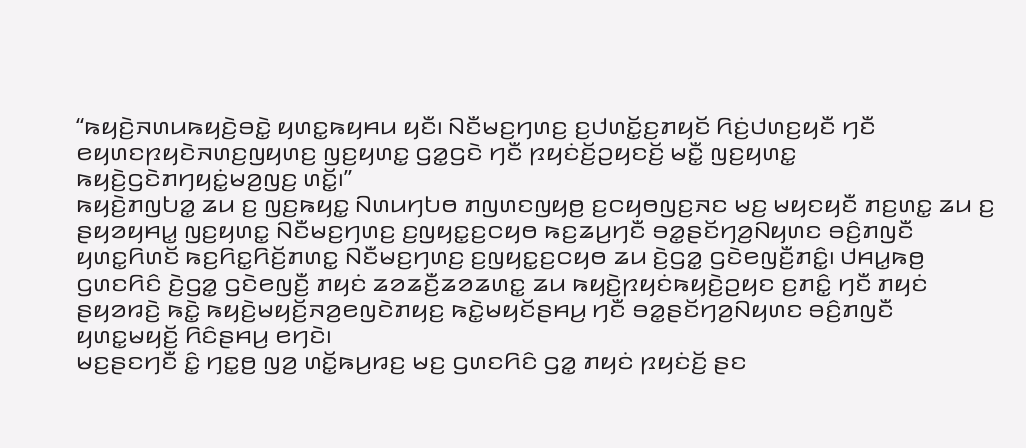“ꤒꤟꤢꤧ꤬ꤏꤛꤣꤒꤟꤢꤧ꤬ꤋꤢꤧ꤭ ꤟꤛꤢ꤭ꤒꤟꤌꤣ ꤟꤢꤪ꤯ ꤡꤢꤪꤗꤢ꤬ꤚꤛꤢ꤬ ꤢ꤬ꤓꤛꤢꤩ꤭ꤢ꤬ꤊꤟꤢꤩ ꤖꤢꤦ꤬ꤓꤛꤢ꤬ꤟꤢꤪ ꤚꤢꤪ ꤕꤟꤛꤢꤐꤟꤢꤧꤏꤛꤢ꤬ꤜꤟꤛꤢ꤬ ꤜꤢ꤬ꤟꤛꤢ꤭ ꤞꤤ꤭ꤞꤢꤧ ꤚꤢꤪ ꤐꤟꤢꤦꤢꤩ꤬ꤑꤟꤢꤢꤩ꤬ ꤗꤢꤪ꤭ ꤜꤢ꤬ꤟꤛꤢ꤭ ꤒꤟꤢꤧ꤬ꤞꤢꤧꤊꤚꤟꤢꤦ꤭ꤗꤤ꤬ꤜꤢ꤬ ꤛꤢꤩ꤭꤯”
ꤒꤟꤢꤧ꤬ꤊꤜꤝꤤ꤭ ꤘꤣ ꤢ꤬ ꤜꤢ꤬ꤒꤟꤢ꤭ ꤡꤛꤣꤚꤝꤥ ꤊꤜꤛꤢꤜꤟꤥ꤬ ꤢ꤬ꤍꤟꤥꤜꤢ꤬ꤏꤢ ꤗꤢ꤬ ꤗꤟꤢꤟꤢꤪ ꤊꤢ꤬ꤛꤢ꤭ ꤘꤣ ꤢ꤬ ꤔꤟꤤꤟꤌꤣ꤭ ꤜꤢ꤬ꤟꤛꤢ꤭ ꤡꤢꤪꤗꤢ꤬ꤚꤛꤢ꤬ ꤢ꤬ꤜꤟꤢ꤭ꤢ꤬ꤍꤟꤥ ꤒꤢ꤬ꤘꤣ꤬ꤚꤢꤪ ꤋꤤ꤭ꤔꤢꤩꤚꤤ꤬ꤡꤟꤛꤢ ꤋꤢꤨ꤬ꤊꤜꤢꤪ ꤟꤛꤢ꤭ꤖꤛꤢꤩ ꤒꤢ꤬ꤖꤢ꤭ꤖꤢꤩ꤬ꤊꤛꤢ꤭ ꤡꤢꤪꤗꤢ꤬ꤚꤛꤢ꤬ ꤢ꤬ꤜꤟꤢ꤭ꤢ꤬ꤍꤟꤥ ꤘꤣ ꤢꤧ꤬ꤞꤤ꤭ ꤞꤢꤧꤕꤜꤢꤪ꤬ꤊꤢꤨ꤭꤯ ꤓꤌꤣ꤭ꤒꤥ꤬ ꤞꤛꤢꤖꤢꤨ ꤢꤧ꤬ꤞꤤ꤭ ꤞꤢꤧꤕꤜꤢꤪ꤬ ꤊꤟꤢꤦ ꤘꤤꤘꤢꤪ꤬ꤘꤤꤘꤛꤢ꤭ ꤘꤣ ꤒꤟꤢꤧ꤬ꤐꤟꤢꤦꤒꤟꤢꤧ꤬ꤑꤟꤢ ꤢ꤬ꤊꤢꤨ꤭ ꤚꤢꤪ ꤊꤟꤢꤦ ꤔꤟꤤꤙꤢꤧ꤬ ꤒꤢꤧ꤭ ꤒꤟꤢꤧ꤬ꤗꤟꤢꤩ꤬ꤏꤤ꤬ꤕꤜꤢꤧꤊꤟꤢ꤬ ꤒꤢꤧ꤭ꤗꤟꤢꤩꤔꤌꤣ꤬ ꤚꤢꤪ ꤋꤤ꤭ꤔꤢꤩꤚꤤ꤬ꤡꤟꤛꤢ ꤋꤢꤨ꤬ꤊꤜꤢꤪ ꤟꤛꤢ꤭ꤗꤟꤢꤩ꤬ ꤖꤢꤨꤔꤌꤣ꤬ ꤕꤚꤢꤧ꤯
ꤗꤢ꤬ꤔꤢꤚꤢꤪ ꤢꤨ꤭ ꤚꤢ꤭ꤥ꤬ ꤜꤤ꤬ ꤛꤢꤩ꤭ꤒꤣ꤬ꤙꤢ꤬ ꤗꤢ꤬ ꤞꤛꤢꤖꤢꤨ ꤞꤤ꤭ ꤊꤟꤢꤦ ꤐꤟꤢꤦꤢꤩ꤬ ꤔꤢ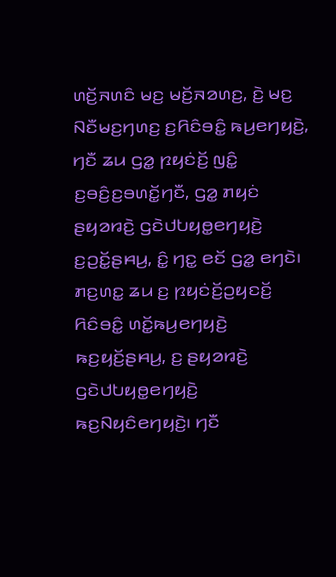ꤛꤢꤩ꤬ꤏꤛꤢꤨ ꤗꤢ꤬ ꤗꤢꤩ꤬ꤏꤤꤛꤢ꤬, ꤢꤧ꤬ ꤗꤢ꤬ ꤡꤢꤪꤗꤢ꤬ꤚꤛꤢ꤬ ꤢ꤬ꤖꤢꤨꤋꤢꤨ꤭ ꤒꤣ꤬ꤕꤚꤟꤢꤧ꤬, ꤚꤢꤪ ꤘꤣ ꤞꤤ꤭ ꤐꤟꤢꤦꤢꤩ꤬ ꤜꤢꤨ꤭ ꤢ꤬ꤋꤢꤨ꤬ꤢ꤬ꤋꤛꤢꤩ꤭ꤚꤢꤪ, ꤞꤤ꤭ ꤊꤟꤢꤦ ꤔꤟꤤꤙꤢꤧ꤬ ꤞꤢꤧꤓꤝꤟꤥ꤭ꤕꤚꤟꤢꤧ꤬ ꤢ꤬ꤑꤢꤩ꤭ꤔꤌꤣ꤬, ꤢꤨ꤭ ꤚꤢ꤭ ꤕꤢꤩ ꤞꤤ꤭ ꤕꤚꤢꤧ꤯
ꤊꤢ꤬ꤛꤢ꤭ ꤘꤣ ꤢ꤬ ꤐꤟꤢꤦꤢꤩ꤬ꤑꤟꤢꤢꤩ꤬ ꤖꤢꤨꤋꤢꤨ꤭ ꤛꤢꤩ꤭ꤒꤣ꤬ꤕꤚꤟꤢꤧ꤬ ꤒꤢ꤬ꤟꤢꤩ꤬ꤔꤌꤣ꤬, ꤢ꤬ ꤔꤟꤤꤙꤢꤧ꤬ ꤞꤢꤧꤓꤝꤟꤥ꤭ꤕꤚꤟꤢꤧ꤬ ꤒꤢ꤬ꤡꤟꤢꤨꤕꤚꤟꤢꤧ꤬꤯ ꤚꤢꤪ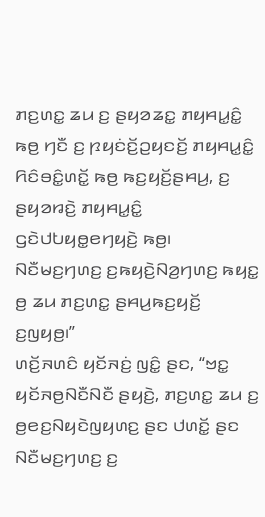ꤊꤢ꤬ꤛꤢ꤭ ꤘꤣ ꤢ꤬ ꤔꤟꤤꤘꤢ꤭ ꤊꤟꤌꤣ꤭ꤢꤨ꤭ ꤒꤥ꤬ ꤚꤢꤪ ꤢ꤬ ꤐꤟꤢꤦꤢꤩ꤬ꤑꤟꤢꤢꤩ꤬ ꤊꤟꤌꤣ꤭ꤢꤨ꤭ ꤖꤢꤨꤋꤢꤨ꤭ꤛꤢꤩ꤭ ꤒꤥ꤬ ꤒꤢ꤬ꤟꤢꤩ꤬ꤔꤌꤣ꤬, ꤢ꤬ ꤔꤟꤤꤙꤢꤧ꤬ ꤊꤟꤌꤣ꤭ꤢꤨ꤭ ꤞꤢꤧꤓꤝꤟꤥ꤭ꤕꤚꤟꤢꤧ꤬ ꤒꤥ꤬꤯ ꤡꤢꤪꤗꤢ꤬ꤚꤛꤢ꤬ ꤢ꤬ꤒꤟꤢꤧ꤬ꤡꤤ꤬ꤚꤛꤢ꤬ ꤒꤟꤢ꤭ ꤥ꤬ ꤘꤣ ꤊꤢ꤬ꤛꤢ꤭ ꤔꤌꤣ꤬ꤒꤢ꤬ꤟꤢꤩ꤬ ꤢ꤬ꤜꤟꤥ꤬꤯”
ꤛꤢꤩ꤬ꤏꤛꤢꤨ ꤟꤢꤩꤏꤢꤦ꤬ ꤜꤢꤨ꤭ ꤔꤢ, “ꤠꤢ꤭ ꤟꤢꤩꤏꤥ꤬ꤡꤢꤪꤡꤢꤪ ꤔꤟꤢꤧ꤬, ꤊꤢ꤬ꤛꤢ꤭ ꤘꤣ ꤢ꤬ ꤥ꤬ꤕꤢ꤬ꤡꤟꤢꤧꤜꤟꤛꤢ꤬ ꤔꤢ ꤓꤛꤢꤩ꤭ ꤔꤢ ꤡꤢꤪꤗꤢ꤬ꤚꤛꤢ꤬ ꤢ꤬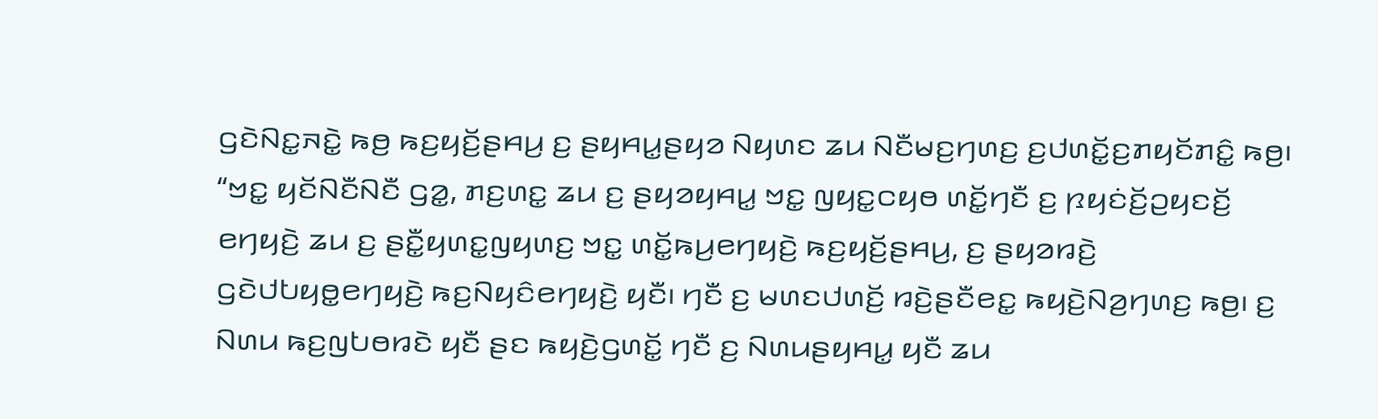ꤞꤢꤧꤡꤢ꤭ꤏꤢꤧ꤭ ꤒꤥ꤬ ꤒꤢ꤬ꤟꤢꤩ꤬ꤔꤌꤣ꤬ ꤢ꤬ ꤔꤟꤌꤣ꤭ꤔꤟꤤ ꤡꤟꤛꤢ ꤘꤣ ꤡꤢꤪꤗꤢ꤬ꤚꤛꤢ꤬ ꤢ꤬ꤓꤛꤢꤩ꤭ꤢ꤬ꤊꤟꤢꤩꤊꤢꤨ꤭ ꤒꤥ꤬꤯
“ꤠꤢ꤭ ꤟꤢꤩꤡꤢꤪꤡꤢꤪ ꤞꤤ꤭, ꤊꤢ꤬ꤛꤢ꤭ ꤘꤣ ꤢ꤬ ꤔꤟꤤꤟꤌꤣ꤭ ꤠꤢ꤭ ꤜꤟꤢ꤭ꤍꤟꤥ ꤛꤢꤩ꤭ꤚꤢꤪ ꤢ꤬ ꤐꤟꤢꤦꤢꤩ꤬ꤑꤟꤢꤢꤩ꤬ ꤕꤚꤟꤢꤧ꤬ ꤘꤣ ꤢ꤬ ꤔꤢꤪ꤭ꤟꤛꤢ꤭ꤜꤟꤛꤢ꤬ ꤠꤢ꤭ ꤛꤢꤩ꤭ꤒꤣ꤬ꤕꤚꤟꤢꤧ꤬ ꤒꤢ꤬ꤟꤢꤩ꤬ꤔꤌꤣ꤬, ꤢ꤬ ꤔꤟꤤꤙꤢꤧ꤬ ꤞꤢꤧꤓꤝꤟꤥ꤭ꤕꤚꤟꤢꤧ꤬ ꤒꤢ꤬ꤡꤟꤢꤨꤕꤚꤟꤢꤧ꤬ ꤟꤢꤪ꤯ ꤚꤢꤪ ꤢ꤬ ꤗꤛꤢꤓꤛꤢꤩ꤬ ꤙꤢꤧ꤬ꤔꤢꤪꤕꤢ꤭ ꤒꤟꤢꤧ꤬ꤡꤤ꤬ꤚꤛꤢ꤬ ꤒꤥ꤬꤯ ꤢ꤬ ꤡꤛꤣ ꤒꤢ꤬ꤜꤝꤥꤙꤢꤧ ꤟꤢꤪ ꤔꤢ ꤒꤟꤢꤧ꤬ꤞꤛꤢꤩ꤭ ꤚꤢꤪ ꤢ꤬ ꤡꤛꤣꤔꤟꤌꤣ꤭ ꤟꤢꤪ ꤘꤣ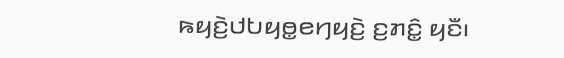ꤒꤟꤢꤧ꤬ꤓꤝꤟꤥ꤭ꤕꤚꤟꤢꤧ꤬ ꤢ꤬ꤊꤢꤨ꤭ ꤟꤢꤪ꤯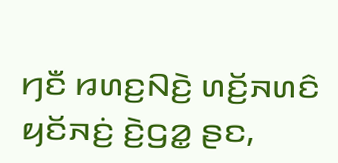ꤚꤢꤪ ꤙꤛꤢ꤬ꤡꤢꤧ꤬ ꤛꤢꤩ꤬ꤏꤛꤢꤨ ꤟꤢꤩꤏꤢꤦ꤬ ꤢꤧ꤬ꤞꤤ꤭ ꤔꤢ,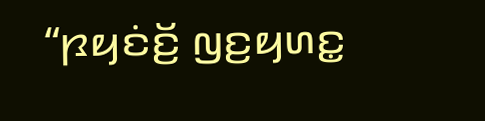“ꤐꤟꤢꤦꤢꤩ꤬ ꤜꤢ꤬ꤟꤛꤢ꤭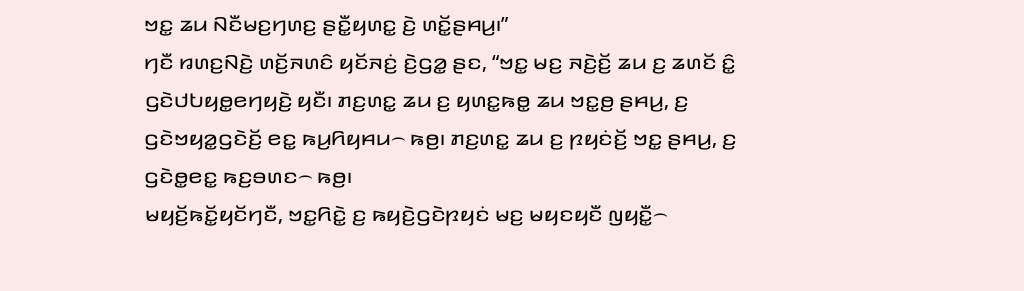ꤠꤢ꤭ ꤘꤣ ꤡꤢꤪꤗꤢ꤬ꤚꤛꤢ꤬ ꤔꤢꤪ꤭ꤟꤛꤢ꤭ ꤢꤧ꤬ ꤛꤢꤩ꤭ꤔꤌꤣ꤬꤯”
ꤚꤢꤪ ꤙꤛꤢ꤬ꤡꤢꤧ꤬ ꤛꤢꤩ꤬ꤏꤛꤢꤨ ꤟꤢꤩꤏꤢꤦ꤬ ꤢꤧ꤬ꤞꤤ꤭ ꤔꤢ, “ꤠꤢ꤭ ꤗꤢ꤬ ꤏꤢꤧ꤬ꤢꤩ꤬ ꤘꤣ ꤢ꤬ ꤘꤛꤢꤩ ꤢꤨ꤭ ꤞꤢꤧꤓꤝꤟꤥ꤭ꤕꤚꤟꤢꤧ꤬ ꤟꤢꤪ꤯ ꤊꤢ꤬ꤛꤢ꤭ ꤘꤣ ꤢ꤬ ꤟꤛꤢ꤭ꤒꤥ꤭ ꤘꤣ ꤠꤢ꤭ꤥ꤬ ꤔꤌꤣ꤬, ꤢ꤬ ꤞꤢꤧꤠꤟꤤ꤭ꤞꤢꤧꤢꤩ꤬ ꤕꤢ꤭ ꤒꤣ꤬ꤖꤟꤌꤣ꤮ ꤒꤥ꤬꤯ ꤊꤢ꤬ꤛꤢ꤭ ꤘꤣ ꤢ꤬ ꤐꤟꤢꤦꤢꤩ꤬ ꤠꤢ꤭ ꤔꤌꤣ꤬, ꤢ꤬ ꤞꤢꤧꤥ꤭ꤕꤢ꤭ ꤒꤢ꤬ꤋꤛꤢ꤮ ꤒꤥ꤬꤯
ꤗꤟꤢꤩ꤬ꤒꤢꤩ꤭ꤟꤢꤩꤚꤢꤪ, ꤠꤢ꤭ꤖꤢꤧ꤭ ꤢ꤬ ꤒꤟꤢꤧ꤬ꤞꤢꤧꤐꤟꤢꤦ ꤗꤢ꤬ ꤗꤟꤢꤟꤢꤪ ꤜꤟꤢꤪ꤭꤮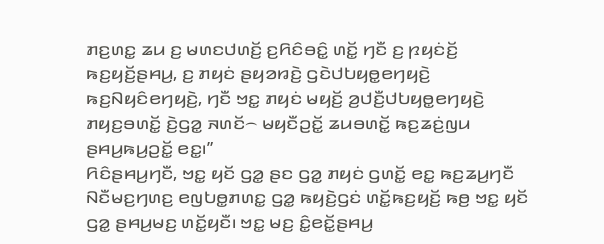ꤊꤢ꤬ꤛꤢ꤭ ꤘꤣ ꤢ꤬ ꤗꤛꤢꤓꤛꤢꤩ꤬ ꤢ꤬ꤖꤢꤨꤋꤢꤨ꤭ ꤛꤢꤩ꤭ ꤚꤢꤪ ꤢ꤬ ꤐꤟꤢꤦꤢꤩ꤬ ꤒꤢ꤬ꤟꤢꤩ꤬ꤔꤌꤣ꤬, ꤢ꤬ ꤊꤟꤢꤦ ꤔꤟꤤꤙꤢꤧ꤬ ꤞꤢꤧꤓꤝꤟꤥ꤭ꤕꤚꤟꤢꤧ꤬ ꤒꤢ꤬ꤡꤟꤢꤨꤕꤚꤟꤢꤧ꤬, ꤚꤢꤪ ꤠꤢ꤭ ꤊꤟꤢꤦ ꤗꤟꤢꤩ꤬ ꤤ꤬ꤓꤢꤪ꤬ꤓꤝꤟꤥ꤭ꤕꤚꤟꤢꤧ꤬ ꤊꤟꤢ꤬ꤋꤛꤢꤩ꤭ ꤢꤧ꤬ꤞꤤ꤭ ꤏꤛꤢꤩ꤮ ꤗꤟꤢꤪꤑꤢꤩ꤭ ꤘꤣꤋꤛꤢꤩ꤭ ꤒꤢ꤬ꤘꤢꤦ꤬ꤜꤣ ꤔꤌꤣ꤬ꤒꤣ꤬ꤑꤢꤩ꤭ ꤕꤢ꤭꤯”
ꤖꤢꤨꤔꤌꤣ꤬ꤚꤢꤪ, ꤠꤢ꤭ ꤟꤢꤩ ꤞꤤ꤭ ꤔꤢ ꤞꤤ꤭ ꤊꤟꤢꤦ ꤞꤛꤢꤩ꤭ ꤕꤢ꤭ ꤒꤢ꤬ꤘꤣ꤬ꤚꤢꤪ ꤡꤢꤪꤗꤢ꤬ꤚꤛꤢ꤬ ꤕꤜꤝꤥ꤭ꤊꤛꤢ꤭ ꤞꤤ꤭ ꤒꤟꤢꤧ꤬ꤞꤢꤦ ꤛꤢꤩ꤭ꤒꤢ꤬ꤟꤢꤩ꤬ ꤒꤥ꤬ ꤠꤢ꤭ ꤟꤢꤩ ꤞꤤ꤭ ꤔꤌꤣ꤬ꤗꤢ꤬ ꤛꤢꤩ꤭ꤟꤢꤪ꤯ ꤠꤢ꤭ ꤗꤢ꤬ ꤢꤨ꤭ꤕꤢꤩ꤭ꤔꤌꤣ꤬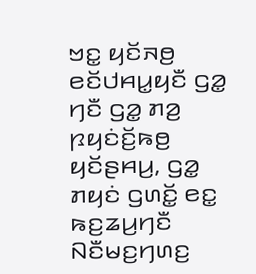ꤠꤢ꤭ ꤟꤢꤩꤏꤥ꤬ ꤕꤢꤩꤓꤌꤣ꤭ꤟꤢꤪ ꤞꤤ꤭ ꤚꤢꤪ ꤞꤤ꤭ ꤊꤤ꤬ ꤐꤟꤢꤦꤢꤩ꤬ꤒꤥ꤬ ꤟꤢꤩꤔꤌꤣ꤬, ꤞꤤ꤭ ꤊꤟꤢꤦ ꤞꤛꤢꤩ꤭ ꤕꤢ꤭ ꤒꤢ꤬ꤘꤣ꤬ꤚꤢꤪ ꤡꤢꤪꤗꤢ꤬ꤚꤛꤢ꤬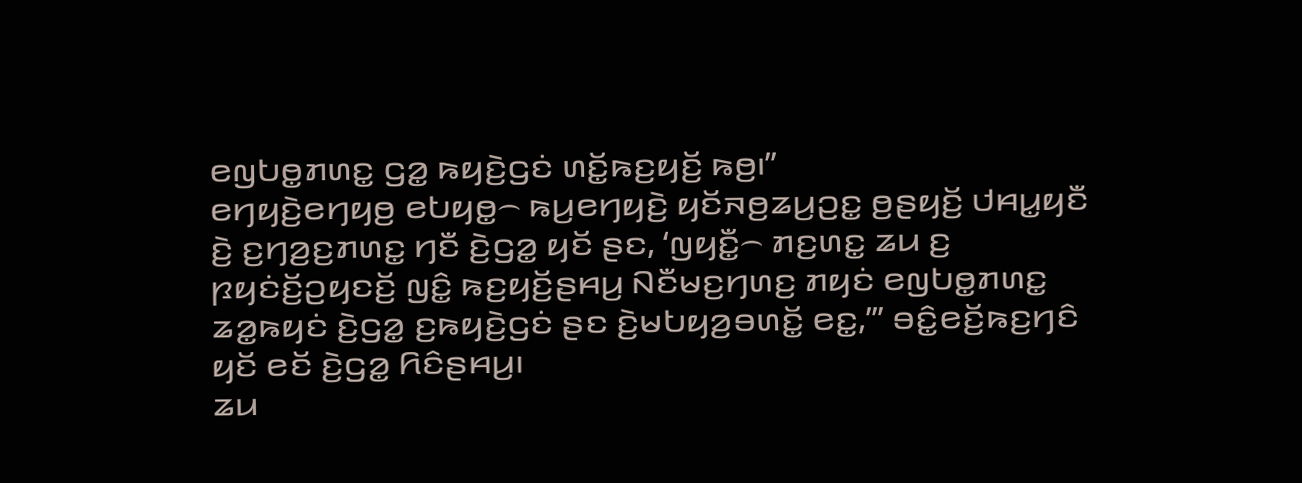ꤕꤜꤝꤥ꤭ꤊꤛꤢ꤭ ꤞꤤ꤭ ꤒꤟꤢꤧ꤬ꤞꤢꤦ ꤛꤢꤩ꤭ꤒꤢ꤬ꤟꤢꤩ꤬ ꤒꤥ꤬꤯”
ꤕꤚꤟꤢꤧ꤬ꤕꤚꤟꤥ꤬ ꤕꤝꤟꤥ꤭꤮ ꤒꤣ꤬ꤕꤚꤟꤢꤧ꤬ ꤟꤢꤩꤏꤥ꤬ꤘꤣ꤬ꤑꤢ꤭ ꤥ꤬ꤔꤟꤢꤩ꤬ ꤓꤌꤣ꤭ꤟꤢꤪ ꤢꤧ꤬ ꤢ꤬ꤚꤤ꤬ꤢ꤬ꤊꤛꤢ꤭ ꤚꤢꤪ ꤢꤧ꤬ꤞꤤ꤭ ꤟꤢꤩ ꤔꤢ, ‘ꤜꤟꤢꤪ꤭꤮ ꤊꤢ꤬ꤛꤢ꤭ ꤘꤣ ꤢ꤬ ꤐꤟꤢꤦꤢꤩ꤬ꤑꤟꤢꤢꤩ꤬ ꤜꤢꤨ꤭ ꤒꤢ꤬ꤟꤢꤩ꤬ꤔꤌꤣ꤬ ꤡꤢꤪꤗꤢ꤬ꤚꤛꤢ꤬ ꤊꤟꤢꤦ ꤕꤜꤝꤥ꤭ꤊꤛꤢ꤭ ꤘꤤ꤭ꤒꤟꤢꤦ ꤢꤧ꤬ꤞꤤ꤭ ꤢ꤬ꤒꤟꤢꤧ꤬ꤞꤢꤦ ꤔꤢ ꤢꤧ꤬ꤗꤝꤟꤤ꤬ꤋꤛꤢꤩ꤭ ꤕꤢ꤭,’” ꤋꤢꤨ꤭ꤕꤢꤩ꤬ꤒꤢ꤬ꤚꤢꤨ ꤟꤢꤩ ꤕꤢꤩ ꤢꤧ꤬ꤞꤤ꤭ ꤖꤢꤨꤔꤌꤣ꤬꤯
ꤘꤣ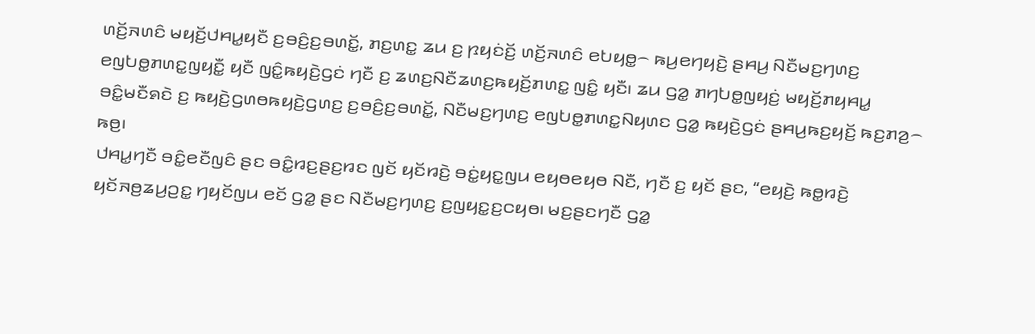ꤛꤢꤩ꤬ꤏꤛꤢꤨ ꤗꤟꤢꤩ꤬ꤓꤌꤣ꤭ꤟꤢꤪ ꤢ꤬ꤋꤢꤨ꤬ꤢ꤬ꤋꤛꤢꤩ꤭, ꤊꤢ꤬ꤛꤢ꤭ ꤘꤣ ꤢ꤬ ꤐꤟꤢꤦꤢꤩ꤬ ꤛꤢꤩ꤬ꤏꤛꤢꤨ ꤕꤝꤟꤥ꤭꤮ ꤒꤣ꤬ꤕꤚꤟꤢꤧ꤬ ꤔꤌꤣ꤬ ꤡꤢꤪꤗꤢ꤬ꤚꤛꤢ꤬ ꤕꤜꤝꤥ꤭ꤊꤛꤢ꤭ꤜꤟꤢꤪ꤭ ꤟꤢꤪ ꤜꤢꤨ꤭ꤒꤟꤢꤧ꤬ꤞꤢꤦ ꤚꤢꤪ ꤢ꤬ ꤘꤛꤢ꤬ꤡꤢꤪꤘꤛꤢ꤬ꤒꤟꤢꤩ꤬ꤊꤛꤢ꤭ ꤜꤢꤨ꤭ ꤟꤢꤪ꤯ ꤘꤣ ꤞꤤ꤭ ꤊꤚꤝꤥ꤭ꤜꤟꤢꤦ꤬ ꤗꤟꤢꤩ꤬ꤊꤟꤌꤣ꤭ ꤋꤢꤨ꤭ꤗꤢꤪꤎꤢꤧ ꤢ꤬ ꤒꤟꤢꤧ꤬ꤞꤛꤥꤒꤟꤢꤧ꤬ꤞꤛꤢ꤬ ꤢ꤬ꤋꤢꤨ꤬ꤢ꤬ꤋꤛꤢꤩ꤭, ꤡꤢꤪꤗꤢ꤬ꤚꤛꤢ꤬ ꤕꤜꤝꤥ꤭ꤊꤛꤢ꤭ꤡꤟꤛꤢ ꤞꤤ꤭ ꤒꤟꤢꤧ꤬ꤞꤢꤦ ꤔꤌꤣ꤬ꤒꤢ꤬ꤟꤢꤩ꤬ ꤒꤢ꤬ꤊꤤ꤬꤮ ꤒꤥ꤬꤯
ꤓꤌꤣ꤭ꤚꤢꤪ ꤋꤢꤨ꤭ꤕꤢꤪꤜꤢꤨ ꤔꤢ ꤋꤢꤨ꤭ꤙꤢ꤬ꤔꤢ꤬ꤙꤢ ꤜꤢꤩ ꤟꤢꤩꤙꤢꤧ꤬ ꤋꤢꤦ꤭ꤟꤢ꤭ꤜꤣ ꤕꤟꤥꤕꤟꤥ ꤡꤢꤪ, ꤚꤢꤪ ꤢ꤬ ꤟꤢꤩ ꤔꤢ, “ꤕꤟꤢꤧ꤬ ꤒꤥ꤭ꤙꤢꤧ꤬ ꤟꤢꤩꤏꤥ꤬ꤘꤣ꤬ꤑꤢ꤭ ꤚꤟꤢꤩꤜꤣ ꤕꤢꤩ ꤞꤤ꤭ ꤔꤢ ꤡꤢꤪꤗꤢ꤬ꤚꤛꤢ꤬ ꤢ꤬ꤜꤟꤢ꤭ꤢ꤬ꤍꤟꤥ꤯ ꤗꤢ꤬ꤔꤢꤚꤢꤪ ꤞꤤ꤭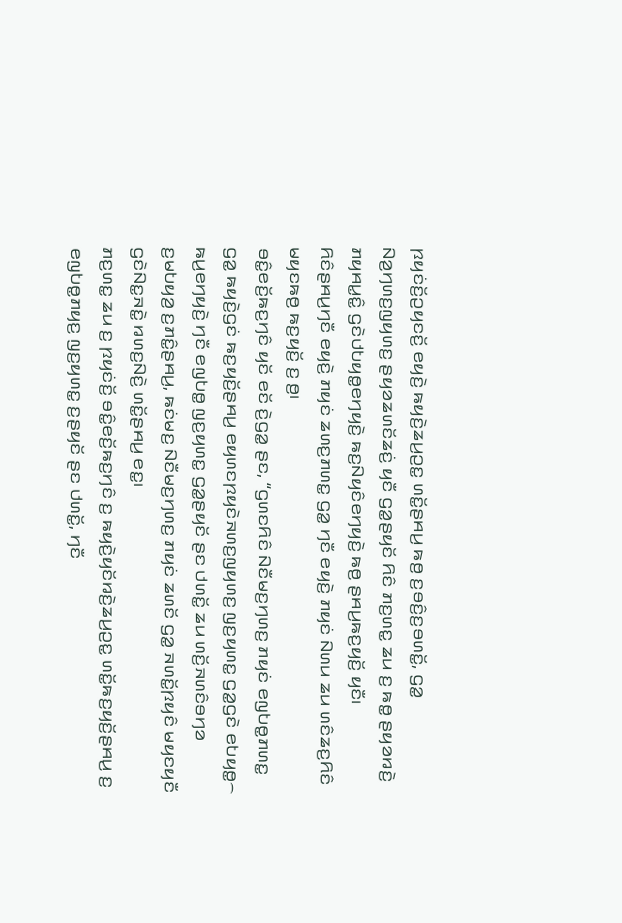ꤐꤟꤢꤦꤢꤩ꤬ꤑꤟꤢꤢꤩ꤬ ꤕꤟꤢꤧ꤬ ꤒꤟꤢꤧ꤬ꤘꤣ꤬ꤑꤢ꤭ ꤛꤢꤩ꤭ꤔꤌꤣ꤬ ꤒꤥ꤬ ꤢ꤬ꤋꤢꤨ꤬ꤢ꤬ꤋꤛꤢꤩ꤭, ꤞꤤ꤭ ꤡꤤ꤬ꤚꤛꤢ꤬ꤜꤟꤛꤢ꤬ ꤔꤟꤤꤘꤛꤢꤩꤘꤢꤦ꤬ ꤟꤢꤪ ꤞꤤ꤭ꤔꤟꤢꤩ ꤖꤢꤨ ꤊꤢ꤬ꤛꤢ꤭ ꤘꤣ ꤢ꤬ ꤒꤥ꤭ ꤔꤟꤤꤙꤢꤧ꤬ ꤊꤟꤌꤣ꤭ꤢꤨ꤭ ꤞꤢꤧꤓꤝꤟꤥ꤭ꤕꤚꤟꤢꤧ꤬ ꤒꤢ꤬ꤡꤟꤢꤨꤕꤚꤟꤢꤧ꤬ ꤒꤥ꤬ ꤔꤌꤣ꤬ꤒꤢ꤬ꤟꤢꤩ꤬ ꤟꤢꤪ꤯ ꤖꤢꤨꤔꤌꤣ꤬ꤚꤢꤪ ꤕꤟꤢꤧ꤬ ꤊꤟꤢꤦ ꤘꤛꤢ꤬ꤊꤛꤢ꤭ ꤞꤤ꤭ ꤚꤢꤪ ꤕꤟꤢꤧ꤬ ꤊꤟꤢꤦ ꤡꤛꤣ ꤘꤣ ꤛꤢꤨꤘꤢ꤬ꤖꤢꤨ ꤗꤟꤢꤒꤥ꤬ ꤒꤢ꤬ꤟꤢꤩ꤬ ꤢ꤬ ꤥ꤬꤯
ꤋꤢꤨ꤭ꤕꤢꤩ꤬ꤒꤢ꤬ꤚꤢꤨ ꤟꤢꤩ ꤕꤢꤩ ꤢꤧ꤬ꤞꤤ꤭ ꤔꤢ, “ꤞꤛꤢꤖꤢꤨ ꤡꤢꤪꤗꤢ꤬ꤚꤛꤢ꤬ ꤊꤟꤢꤦ ꤕꤜꤝꤥ꤭ꤊꤛꤢ꤭ ꤞꤤ꤭ ꤒꤟꤢꤧ꤬ꤞꤢꤦ ꤒꤢ꤬ꤟꤢꤩ꤬ꤔꤌꤣ꤬ ꤕꤟꤛꤢꤐꤟꤢꤧꤏꤛꤢ꤬ꤜꤟꤛꤢ꤬ ꤜꤢ꤬ꤟꤛꤢ꤭ ꤞꤤ꤭ꤞꤢꤧ ꤕꤝꤟꤥ꤭꤮ ꤒꤣ꤬ꤕꤚꤟꤢꤧ꤬ ꤚꤢꤪ ꤕꤜꤝꤥ꤭ ꤜꤢ꤬ꤟꤛꤢ꤭ ꤞꤤ꤭ꤔꤟꤢꤩ ꤔꤢ ꤓꤛꤢꤩ꤭ ꤘꤣ ꤛꤢꤩ꤬ꤏꤛꤢꤨꤋꤚꤤ ꤢ꤬ꤗꤝꤟꤤ꤬ ꤢ꤬ꤊꤢꤨ꤭ꤔꤌꤣ꤬, ꤒꤢꤦꤗꤢ꤬ ꤡꤢꤪꤗꤢ꤬ꤚꤛꤢ꤬ ꤊꤟꤢꤦ ꤘꤛꤢꤩ ꤞꤤ꤭ ꤏꤛꤢꤩ꤭ꤐꤟꤢꤨ ꤗꤟꤢꤟꤢꤪ ꤞꤢꤧꤡꤢ꤭ꤏꤢꤧ꤭ ꤙꤛꤢ꤬ꤡꤢꤧ꤬ ꤛꤢꤩ꤭ꤔꤌꤣ꤬ ꤕꤢ꤭꤯
ꤊꤢ꤬ꤛꤢ꤭ ꤘꤣ ꤢ꤬ ꤐꤟꤢꤦꤢꤩ꤬ ꤋꤢꤨ꤭ꤕꤢꤩ꤬ꤒꤢ꤬ꤚꤢꤨ ꤢ꤬ ꤒꤟꤢꤧ꤬ꤟꤢꤩꤙꤢꤧ꤬ꤘꤣ꤬ꤑꤢ꤭ ꤛꤢꤩ꤭ꤒꤢ꤬ꤟꤢꤩ꤬ꤔꤌꤣ꤬ ꤢ꤬ ꤕꤜꤝꤥ꤭ꤊꤟꤢ꤬ ꤜꤢ꤬ꤟꤛꤢ꤭ ꤢ꤬ꤔꤟꤢꤩ ꤔꤢ ꤓꤛꤢꤩ꤭, ꤚꤢꤪ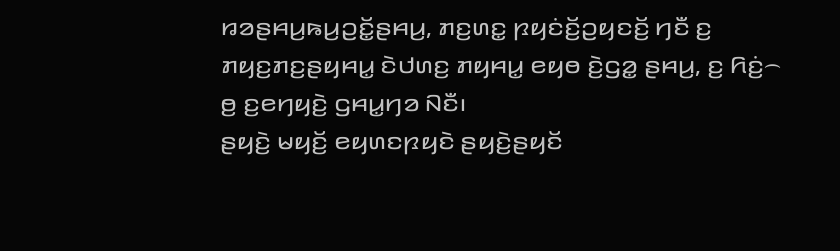ꤙꤤꤔꤌꤣ꤬ꤒꤣ꤬ꤑꤢꤩ꤭ꤔꤌꤣ꤬, ꤊꤢ꤬ꤛꤢ꤭ ꤐꤟꤢꤦꤢꤩ꤬ꤑꤟꤢꤢꤩ꤬ ꤚꤢꤪ ꤢ꤬ ꤊꤟꤢ꤬ꤊꤢ꤬ꤔꤟꤌꤣ꤭ ꤢꤧꤓꤛꤢ꤬ ꤊꤟꤌꤣ꤭ ꤕꤟꤥ ꤢꤧ꤬ꤞꤤ꤭ ꤔꤌꤣ꤬, ꤢ꤬ ꤖꤢꤦ꤬꤮ ꤥ꤬ ꤢ꤬ꤕꤚꤟꤢꤧ꤬ ꤞꤌꤣ꤭ꤚꤤ ꤡꤢꤪ꤯
ꤔꤟꤢꤧ꤬ ꤗꤟꤢꤩ꤬ ꤕꤟꤛꤢꤐꤟꤢꤧ ꤔꤟꤢꤧ꤬ꤔꤟꤢꤩ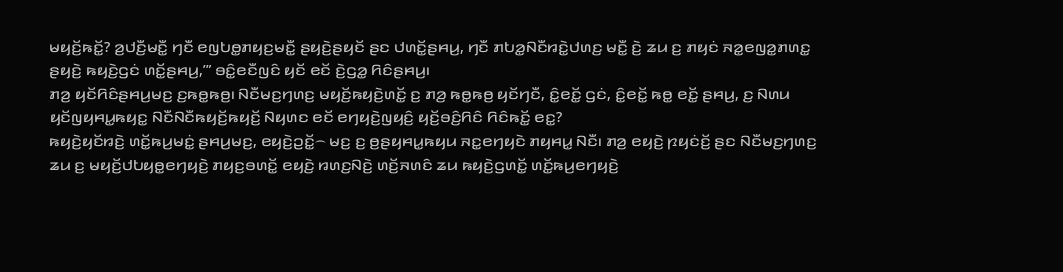ꤗꤟꤢꤩ꤬ꤒꤢꤩ꤭? ꤤ꤬ꤓꤢꤪ꤬ꤗꤢꤪ꤭ ꤚꤢꤪ ꤕꤜꤝꤥ꤭ꤊꤟꤢ꤬ꤗꤢꤪ꤭ ꤔꤟꤢꤧ꤬ꤔꤟꤢꤩ ꤔꤢ ꤓꤛꤢꤩ꤭ꤔꤌꤣ꤬, ꤚꤢꤪ ꤊꤝꤤ꤭ꤡꤢꤪꤙꤢꤧ꤭ꤓꤛꤢ꤬ ꤗꤢꤪ꤭ ꤢꤧ꤬ ꤘꤣ ꤢ꤬ ꤊꤟꤢꤦ ꤏꤤ꤭ꤕꤜꤤ꤭ꤊꤛꤢ꤭ ꤔꤟꤢꤧ꤬ ꤒꤟꤢꤧ꤬ꤞꤢꤦ ꤛꤢꤩ꤭ꤔꤌꤣ꤬,’” ꤋꤢꤨ꤭ꤕꤢꤪꤜꤢꤨ ꤟꤢꤩ ꤕꤢꤩ ꤢꤧ꤬ꤞꤤ꤭ ꤖꤢꤨꤔꤌꤣ꤬꤯
ꤊꤤ꤬ ꤟꤢꤩꤖꤢꤨꤔꤌꤣ꤬ꤗꤢ꤬ ꤢ꤬ꤒꤥ꤭ꤒꤥ꤬꤯ ꤡꤢꤪꤗꤢ꤬ꤚꤛꤢ꤬ ꤗꤟꤢꤩ꤬ꤒꤟꤢꤧ꤬ꤛꤢꤩ꤭ ꤢ꤬ ꤊꤤ꤬ ꤒꤥ꤭ꤒꤥ꤬ ꤟꤢꤩꤚꤢꤪ, ꤢꤨ꤭ꤕꤢꤩ꤭ ꤞꤢꤦ, ꤢꤨ꤭ꤕꤢꤩ꤭ ꤒꤥ꤭ ꤕꤢꤩ꤭ ꤔꤌꤣ꤬, ꤢ꤬ ꤡꤛꤣ ꤟꤢꤩꤜꤟꤌꤣ꤭ꤒꤟꤢ꤭ ꤡꤢꤪꤡꤢꤪꤒꤟꤢꤩ꤬ꤒꤟꤢꤩ꤬ ꤡꤟꤛꤢ ꤕꤢꤩ ꤕꤚꤟꤢꤧ꤬ꤜꤟꤢꤨ꤬ ꤟꤢꤩ꤬ꤋꤢꤨ꤬ꤖꤢꤨ ꤖꤢꤨꤒꤢꤩ꤭ ꤕꤢ꤭?
ꤒꤟꤢꤧ꤬ꤟꤢꤩꤙꤢꤧ꤬ ꤛꤢꤩ꤭ꤒꤣ꤬ꤗꤢꤦ꤭ ꤔꤌꤣ꤬ꤗꤢ꤬, ꤕꤟꤢꤧ꤬ꤑꤢꤩ꤭꤮ ꤗꤢ꤬ ꤢ꤬ ꤥ꤬ꤔꤟꤌꤣ꤭ꤒꤟꤣ ꤏꤢ꤭ꤕꤚꤟꤢꤧ ꤊꤟꤌꤣ꤭ ꤡꤢꤪ꤯ ꤊꤤ꤬ ꤕꤟꤢꤧ꤬ ꤐꤟꤢꤦꤢꤩ꤬ ꤔꤢ ꤡꤢꤪꤗꤢ꤬ꤚꤛꤢ꤬ ꤘꤣ ꤢ꤬ ꤗꤟꤢꤩ꤬ꤓꤝꤟꤥ꤭ꤕꤚꤟꤢꤧ꤬ ꤊꤟꤢ꤬ꤋꤛꤢꤩ꤭ ꤕꤟꤢꤧ꤬ ꤙꤛꤢ꤬ꤡꤢꤧ꤬ ꤛꤢꤩ꤬ꤏꤛꤢꤨ ꤘꤣ ꤒꤟꤢꤧ꤬ꤞꤛꤢꤩ꤭ ꤛꤢꤩ꤭ꤒꤣ꤬ꤕꤚꤟꤢꤧ꤬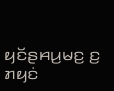ꤟꤢꤩꤔꤌꤣ꤬ꤗꤢ꤬ ꤢ꤬ ꤊꤟꤢꤦ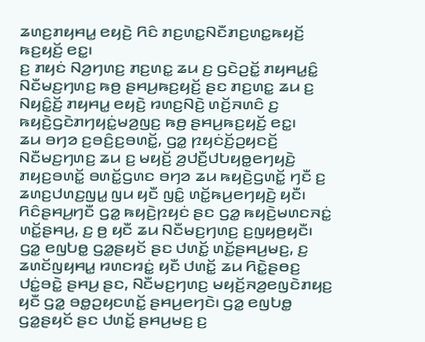ꤘꤛꤢ꤬ꤊꤟꤌꤣ꤭ ꤕꤟꤢꤧ꤬ ꤖꤢꤨ ꤊꤢ꤬ꤛꤢ꤭ꤡꤢꤪꤊꤢ꤬ꤛꤢ꤭ꤒꤟꤢꤩ꤬ ꤒꤢ꤬ꤟꤢꤩ꤬ ꤕꤢ꤭꤯
ꤢ꤬ ꤊꤟꤢꤦ ꤡꤤ꤬ꤚꤛꤢ꤬ ꤊꤢ꤬ꤛꤢ꤭ ꤘꤣ ꤢ꤬ ꤞꤢꤧꤑꤢꤩ꤭ ꤊꤟꤌꤣ꤭ꤢꤨ꤭ ꤡꤢꤪꤗꤢ꤬ꤚꤛꤢ꤬ ꤒꤥ꤬ ꤔꤌꤣ꤬ꤒꤢ꤬ꤟꤢꤩ꤬ ꤔꤢ ꤊꤢ꤬ꤛꤢ꤭ ꤘꤣ ꤢ꤬ ꤡꤟꤢꤨ꤭ꤢꤩ꤬ ꤊꤟꤌꤣ꤭ ꤕꤟꤢꤧ꤬ ꤙꤛꤢ꤬ꤡꤢꤧ꤬ ꤛꤢꤩ꤬ꤏꤛꤢꤨ ꤢ꤬ ꤒꤟꤢꤧ꤬ꤞꤢꤧꤊꤚꤟꤢꤦ꤭ꤗꤤ꤬ꤜꤢ꤬ ꤒꤥ꤬ ꤔꤌꤣ꤬ꤒꤢ꤬ꤟꤢꤩ꤬ ꤕꤢ꤭꤯
ꤘꤣ ꤋꤚꤤ ꤢ꤬ꤋꤢꤨ꤬ꤢ꤬ꤋꤛꤢꤩ꤭, ꤞꤤ꤭ ꤐꤟꤢꤦꤢꤩ꤬ꤑꤟꤢꤢꤩ꤬ ꤡꤢꤪꤗꤢ꤬ꤚꤛꤢ꤬ ꤘꤣ ꤢ꤬ ꤗꤟꤢꤩ꤬ ꤤ꤬ꤓꤢꤪ꤬ꤓꤝꤟꤥ꤭ꤕꤚꤟꤢꤧ꤬ ꤊꤟꤢ꤬ꤋꤛꤢꤩ꤭ ꤋꤛꤢꤩ꤭ꤞꤛꤢ ꤋꤚꤤ ꤘꤣ ꤒꤟꤢꤧ꤬ꤞꤛꤢꤩ꤭ ꤚꤢꤪ ꤢ꤬ ꤘꤛꤢ꤬ꤓꤛꤢ꤬ꤜꤣ꤭ ꤜꤣ ꤟꤢꤪ ꤜꤢꤨ꤭ ꤛꤢꤩ꤭ꤒꤣ꤬ꤕꤚꤟꤢꤧ꤬ ꤟꤢꤪ꤯ ꤖꤢꤨꤔꤌꤣ꤬ꤚꤢꤪ ꤞꤤ꤭ ꤒꤟꤢꤧ꤬ꤐꤟꤢꤦ ꤔꤢ ꤞꤤ꤭ ꤒꤟꤢꤧ꤬ꤗꤛꤢꤏꤢꤦ꤭ ꤛꤢꤩ꤭ꤔꤌꤣ꤬, ꤢ꤬ ꤥ꤬ ꤟꤢꤪ ꤘꤣ ꤡꤢꤪꤗꤢ꤬ꤚꤛꤢ꤬ ꤢ꤬ꤜꤟꤥ꤬ꤟꤢꤪ꤯
ꤞꤤ꤭ ꤕꤜꤝꤥ꤭ ꤞꤤ꤭ꤔꤟꤢꤩ ꤔꤢ ꤓꤛꤢꤩ꤭ ꤛꤢꤩ꤭ꤔꤌꤣ꤬ꤗꤢ꤬, ꤢ꤬ ꤘꤛꤢꤩꤜꤟꤌꤣ꤭ ꤙꤛꤢꤙꤢꤦ꤭ ꤟꤢꤪ ꤓꤛꤢꤩ꤭ ꤘꤣ ꤖꤢꤧ꤭ꤔꤥꤢ꤬ ꤓꤢꤦ꤭ꤋꤢꤧ꤭ ꤔꤌꤣ꤬ ꤔꤢ, ꤡꤢꤪꤗꤢ꤬ꤚꤛꤢ꤬ ꤗꤟꤢꤩ꤬ꤏꤤ꤬ꤕꤜꤢꤧꤊꤟꤢ꤬ ꤟꤢꤪ ꤞꤤ꤭ ꤋꤥ꤭ꤑꤟꤢꤛꤢꤩ꤭ ꤔꤌꤣ꤬ꤕꤚꤢꤧ꤯ ꤞꤤ꤭ ꤕꤜꤝꤥ꤭ ꤞꤤ꤭ꤔꤟꤢꤩ ꤔꤢ ꤓꤛꤢꤩ꤭ ꤔꤌꤣ꤬ꤗꤢ꤬ ꤢ꤬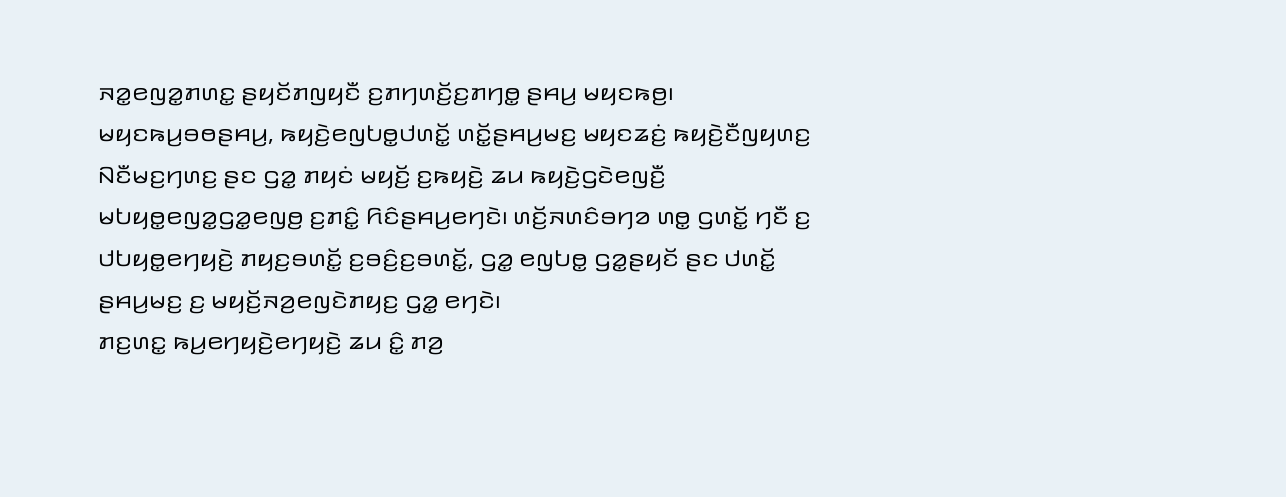ꤏꤤ꤭ꤕꤜꤤ꤭ꤊꤛꤢ꤭ ꤔꤟꤢꤩꤊꤜꤟꤢꤪ ꤢ꤬ꤊꤚꤛꤢꤩ꤬ꤢ꤬ꤊꤚꤥ꤭ ꤔꤌꤣ꤬ ꤗꤟꤢꤒꤥ꤬꤯ ꤗꤟꤢꤒꤣ꤬ꤋꤥꤔꤌꤣ꤬, ꤒꤟꤢꤧ꤬ꤕꤜꤝꤥ꤭ꤓꤛꤢꤩ꤭ ꤛꤢꤩ꤭ꤔꤌꤣ꤬ꤗꤢ꤬ ꤗꤟꤢꤘꤢꤦ꤬ ꤒꤟꤢꤧ꤬ꤢꤪꤜꤟꤛꤢ꤬ ꤡꤢꤪꤗꤢ꤬ꤚꤛꤢ꤬ ꤔꤢ ꤞꤤ꤭ ꤊꤟꤢꤦ ꤗꤟꤢꤩ꤬ ꤢ꤬ꤒꤟꤢꤧ꤬ ꤘꤣ ꤒꤟꤢꤧ꤬ꤞꤢꤧꤕꤜꤢꤪ꤬ ꤗꤝꤟꤥ꤭ꤕꤜꤤ꤭ꤞꤤ꤭ꤕꤜꤥ꤬ ꤢ꤬ꤊꤢꤨ꤭ ꤖꤢꤨꤔꤌꤣ꤬ꤕꤚꤢꤧ꤯ ꤛꤢꤩ꤬ꤏꤛꤢꤨꤋꤚꤤ ꤛꤥ꤭ ꤞꤛꤢꤩ꤭ ꤚꤢꤪ ꤢ꤬ ꤓꤝꤟꤥ꤭ꤕꤚꤟꤢꤧ꤬ ꤊꤟꤢ꤬ꤋꤛꤢꤩ꤭ ꤢ꤬ꤋꤢꤨ꤬ꤢ꤬ꤋꤛꤢꤩ꤭, ꤞꤤ꤭ ꤕꤜꤝꤥ꤭ ꤞꤤ꤭ꤔꤟꤢꤩ ꤔꤢ ꤓꤛꤢꤩ꤭ ꤔꤌꤣ꤬ꤗꤢ꤬ ꤢ꤬ ꤗꤟꤢꤩ꤬ꤏꤤ꤬ꤕꤜꤢꤧꤊꤟꤢ꤬ ꤞꤤ꤭ ꤕꤚꤢꤧ꤯
ꤊꤢ꤬ꤛꤢ꤭ ꤒꤣ꤬ꤕꤚꤟꤢꤧ꤬ꤕꤚꤟꤢꤧ꤬ ꤘꤣ ꤢꤨ꤭ ꤊꤤ꤬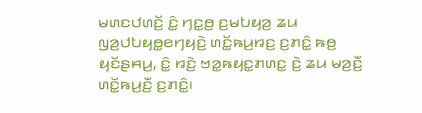ꤗꤛꤢꤓꤛꤢꤩ꤬ ꤢꤨ꤭ ꤚꤢ꤭ꤥ꤬ ꤢ꤬ꤗꤝꤟꤤ꤬ ꤘꤣ ꤜꤤ꤬ꤓꤝꤟꤥ꤭ꤕꤚꤟꤢꤧ꤬ ꤛꤢꤩ꤭ꤒꤣ꤬ꤙꤢ꤬ ꤢ꤬ꤊꤢꤨ꤭ ꤒꤥ꤬ ꤟꤢꤩꤔꤌꤣ꤬, ꤢꤨ꤭ ꤙꤢꤧ꤬ ꤠꤤ꤭ꤒꤟꤢ꤭ꤊꤛꤢ꤭ ꤢꤧ꤬ ꤘꤣ ꤗꤤ꤬ꤢꤪ꤬ ꤛꤢꤩ꤭ꤒꤣ꤬ꤢꤪ꤬ ꤢ꤬ꤊꤢꤨ꤭꤯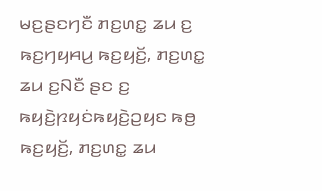ꤗꤢ꤬ꤔꤢꤚꤢꤪ ꤊꤢ꤬ꤛꤢ꤭ ꤘꤣ ꤢ꤬ ꤒꤢ꤬ꤚꤟꤌꤣ꤬ ꤒꤢ꤬ꤟꤢꤩ꤬, ꤊꤢ꤬ꤛꤢ꤭ ꤘꤣ ꤢ꤬ꤡꤢꤪ ꤔꤢ ꤢ꤬ ꤒꤟꤢꤧ꤬ꤐꤟꤢꤦꤒꤟꤢꤧ꤬ꤑꤟꤢ ꤒꤥ꤬ ꤒꤢ꤬ꤟꤢꤩ꤬, ꤊꤢ꤬ꤛꤢ꤭ ꤘꤣ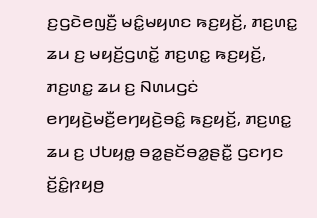ꤢ꤬ꤞꤢꤧꤕꤜꤢꤪ꤬ ꤗꤢꤨ꤭ꤗꤟꤛꤢ ꤒꤢ꤬ꤟꤢꤩ꤬, ꤊꤢ꤬ꤛꤢ꤭ ꤘꤣ ꤢ꤬ ꤗꤟꤢꤩ꤬ꤞꤛꤢꤩ꤭ ꤊꤢ꤬ꤛꤢ꤭ ꤒꤢ꤬ꤟꤢꤩ꤬, ꤊꤢ꤬ꤛꤢ꤭ ꤘꤣ ꤢ꤬ ꤡꤛꤣꤞꤢꤦ ꤕꤚꤟꤢꤧ꤬ꤗꤢꤪ꤬ꤕꤚꤟꤢꤧ꤬ꤋꤢꤨ꤭ ꤒꤢ꤬ꤟꤢꤩ꤬, ꤊꤢ꤬ꤛꤢ꤭ ꤘꤣ ꤢ꤬ ꤓꤝꤟꤥ꤭ ꤋꤤ꤭ꤔꤢꤩꤋꤤ꤭ꤔꤢꤪ꤭ ꤞꤢꤚꤢ ꤢꤩ꤬ꤢꤨ꤭ꤐꤟꤥ꤬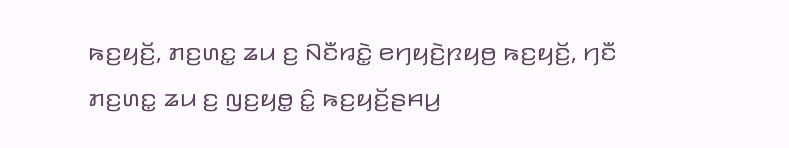ꤒꤢ꤬ꤟꤢꤩ꤬, ꤊꤢ꤬ꤛꤢ꤭ ꤘꤣ ꤢ꤬ ꤡꤢꤪꤙꤢꤧ꤭ ꤕꤚꤟꤢꤧ꤬ꤐꤟꤥ꤬ ꤒꤢ꤬ꤟꤢꤩ꤬, ꤚꤢꤪ ꤊꤢ꤬ꤛꤢ꤭ ꤘꤣ ꤢ꤬ ꤜꤢ꤬ꤟꤥ꤭ ꤢꤨ꤭ ꤒꤢ꤬ꤟꤢꤩ꤬ꤔꤌꤣ꤬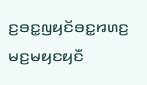ꤢ꤬ꤋꤢ꤭ꤜꤟꤢꤩꤋꤢ꤭ꤙꤛꤢ꤬ ꤗꤢ꤬ꤗꤟꤢꤟꤢꤪ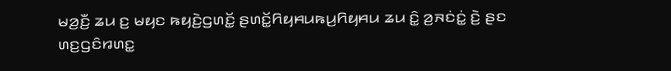ꤗꤤ꤬ꤢꤪ꤬ ꤘꤣ ꤢ꤬ ꤗꤟꤢ ꤒꤟꤢꤧ꤬ꤞꤛꤢꤩ꤭ ꤔꤛꤢꤩ꤭ꤖꤟꤌꤣꤒꤣ꤬ꤖꤟꤌꤣ ꤘꤣ ꤢꤨ꤭ ꤤ꤬ꤏꤢꤦꤢꤦ꤭ ꤢꤧ꤬ ꤔꤢ ꤛꤢ꤬ꤞꤢꤨꤙꤛꤢ꤭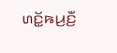ꤛꤢꤩ꤭ꤒꤣ꤬ꤢꤪ꤬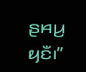ꤔꤌꤣ꤬ ꤟꤢꤪ꤯”